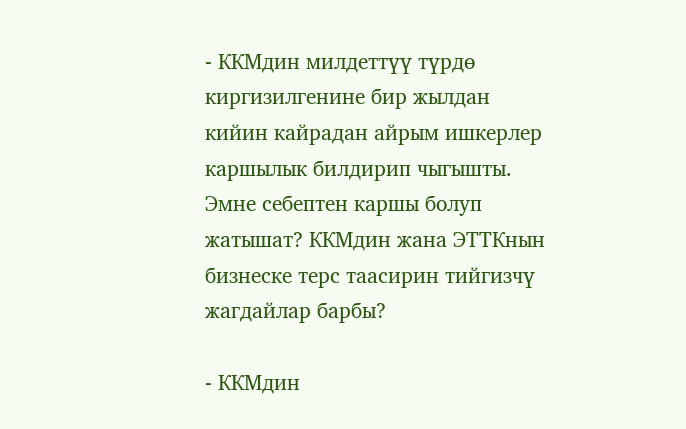- ККМдин милдеттүү түрдө киргизилгенине бир жылдан кийин кайрадан айрым ишкерлер каршылык билдирип чыгышты. Эмне себептен каршы болуп жатышат? ККМдин жана ЭТТКнын бизнеске терс таасирин тийгизчү жагдайлар барбы?

- ККМдин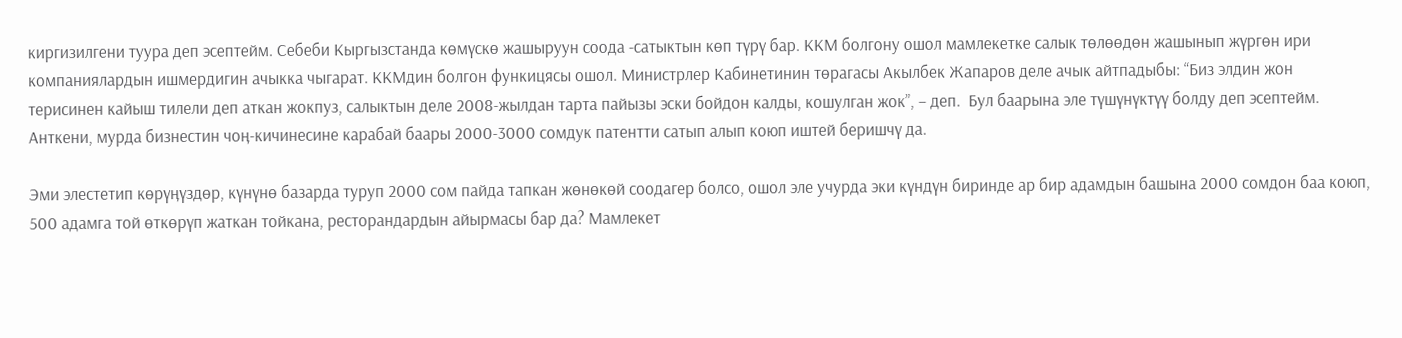киргизилгени туура деп эсептейм. Себеби Кыргызстанда көмүскө жашыруун соода -сатыктын көп түрү бар. ККМ болгону ошол мамлекетке салык төлөөдөн жашынып жүргөн ири компаниялардын ишмердигин ачыкка чыгарат. ККМдин болгон функицясы ошол. Министрлер Кабинетинин төрагасы Акылбек Жапаров деле ачык айтпадыбы: “Биз элдин жон терисинен кайыш тилели деп аткан жокпуз, салыктын деле 2008-жылдан тарта пайызы эски бойдон калды, кошулган жок”, – деп.  Бул баарына эле түшүнүктүү болду деп эсептейм. Анткени, мурда бизнестин чоӊ-кичинесине карабай баары 2000-3000 сомдук патентти сатып алып коюп иштей беришчү да.

Эми элестетип көрүӊүздөр, күнүнө базарда туруп 2000 сом пайда тапкан жөнөкөй соодагер болсо, ошол эле учурда эки күндүн биринде ар бир адамдын башына 2000 сомдон баа коюп, 500 адамга той өткөрүп жаткан тойкана, ресторандардын айырмасы бар да? Мамлекет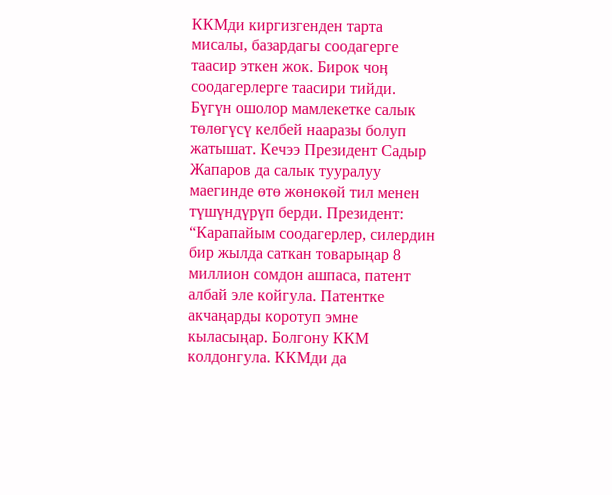ККМди киргизгенден тарта мисалы, базардагы соодагерге таасир эткен жок. Бирок чоӊ соодагерлерге таасири тийди. Бүгүн ошолор мамлекетке салык төлөгүсү келбей нааразы болуп жатышат. Кечээ Президент Садыр Жапаров да салык тууралуу маегинде өтө жөнөкөй тил менен түшүндүрүп берди. Президент: “Карапайым соодагерлер, силердин бир жылда саткан товарыңар 8 миллион сомдон ашпаса, патент албай эле койгула. Патентке акчаңарды коротуп эмне кыласыңар. Болгону ККМ колдонгула. ККМди да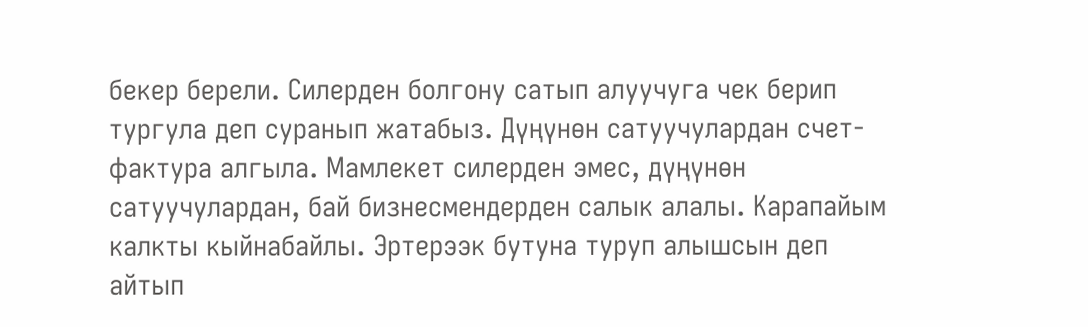бекер берели. Силерден болгону сатып алуучуга чек берип тургула деп суранып жатабыз. Дүңүнөн сатуучулардан счет-фактура алгыла. Мамлекет силерден эмес, дүңүнөн сатуучулардан, бай бизнесмендерден салык алалы. Карапайым калкты кыйнабайлы. Эртерээк бутуна туруп алышсын деп айтып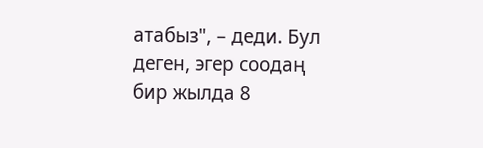атабыз", – деди. Бул деген, эгер соодаң бир жылда 8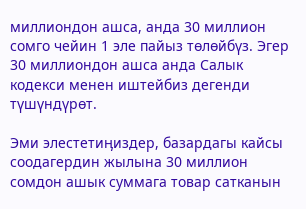миллиондон ашса, анда 30 миллион сомго чейин 1 эле пайыз төлөйбүз. Эгер 30 миллиондон ашса анда Салык кодекси менен иштейбиз дегенди түшүндүрөт.

Эми элестетиӊиздер, базардагы кайсы соодагердин жылына 30 миллион сомдон ашык суммага товар сатканын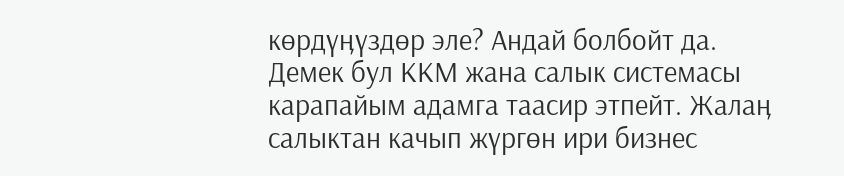көрдүӊүздөр эле? Андай болбойт да. Демек бул ККМ жана салык системасы карапайым адамга таасир этпейт. Жалаӊ салыктан качып жүргөн ири бизнес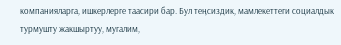компанияларга, ишкерлерге таасири бар. Бул теӊсиздик, мамлекеттеги социалдык турмушту жакшыртуу, мугалим,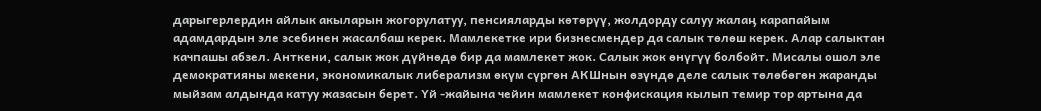дарыгерлердин айлык акыларын жогорулатуу, пенсияларды көтөрүү, жолдорду салуу жалаӊ карапайым адамдардын эле эсебинен жасалбаш керек. Мамлекетке ири бизнесмендер да салык төлөш керек. Алар салыктан качпашы абзел. Анткени, салык жок дүйнөдө бир да мамлекет жок. Салык жок өнүгүү болбойт. Мисалы ошол эле демократияны мекени, экономикалык либерализм өкүм сүргөн АКШнын өзүндө деле салык төлөбөгөн жаранды мыйзам алдында катуу жазасын берет. Үй -жайына чейин мамлекет конфискация кылып темир тор артына да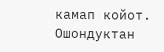камап койот. Ошондуктан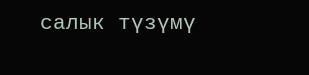салык түзүмү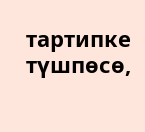тартипке түшпөсө,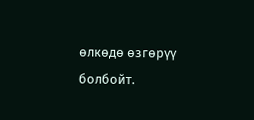өлкөдө өзгөрүү болбойт.